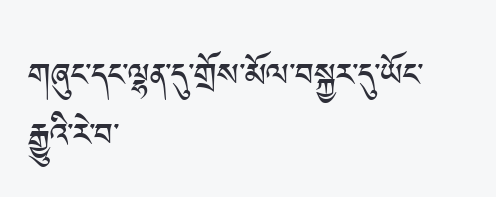གཞུང་དང་ལྷན་དུ་གྲོས་མོལ་བསྐྱར་དུ་ཡོང་རྒྱུའི་རེ་བ་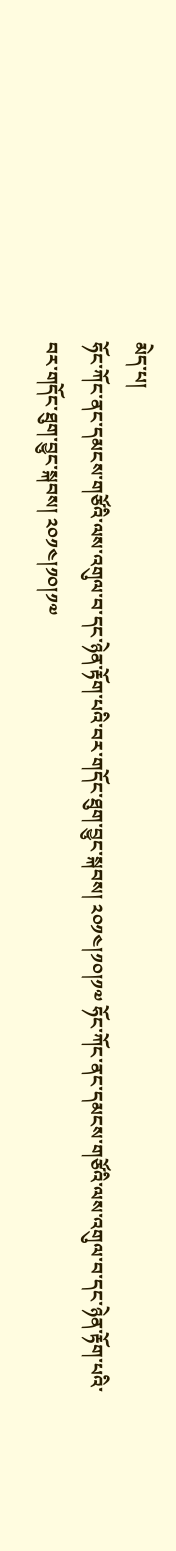མེད་པ།
ཧོང་ཀོང་ནང་དམངས་གཙོའི་ལས་འགུལ་བ་དང་ཉེན་རྟོག་པའི་བར་གདོང་ཐུག་བྱུང་སྐབས། ༢༠༡༤།༡༠།༡༧ ཧོང་ཀོང་ནང་དམངས་གཙོའི་ལས་འགུལ་བ་དང་ཉེན་རྟོག་པའི་བར་གདོང་ཐུག་བྱུང་སྐབས། ༢༠༡༤།༡༠།༡༧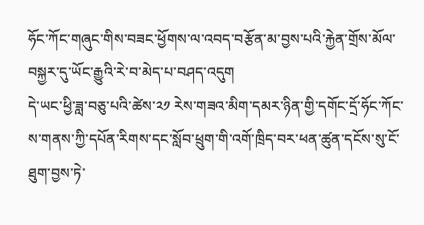ཧོང་ཀོང་གཞུང་གིས་བཟང་ཕྱོགས་ལ་འབད་བརྩོན་མ་བྱས་པའི་རྐྱེན་གྲོས་མོལ་བསྐྱར་དུ་ཡོང་རྒྱུའི་རེ་བ་མེད་པ་བཤད་འདུག
དེ་ཡང་ཕྱི་ཟླ་བཅུ་པའི་ཚེས་༢༡ རེས་གཟའ་མིག་དམར་ཉིན་གྱི་དགོང་དྲོ་ཧོང་ཀོང་ས་གནས་ཀྱི་དཔོན་རིགས་དང་སློབ་ཕྲུག་གི་འགོ་ཁྲིད་བར་ཕན་ཚུན་དངོས་སུ་ངོ་ཐུག་བྱས་ཏེ་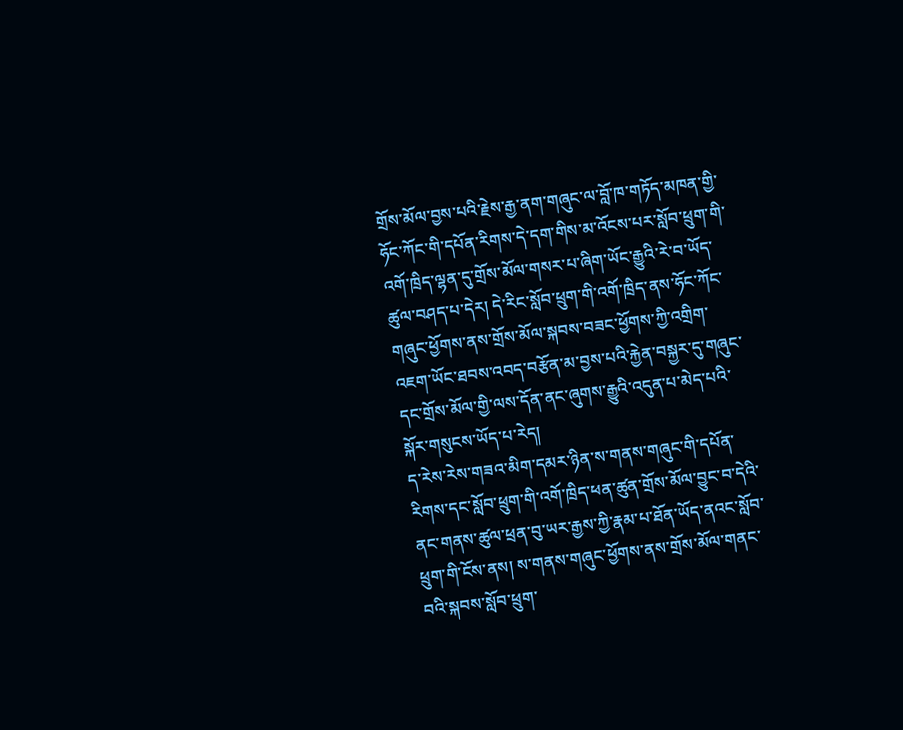གྲོས་མོལ་བྱས་པའི་རྗེས་རྒྱ་ནག་གཞུང་ལ་བློ་ཁ་གཏོད་མཁན་གྱི་ཧོང་ཀོང་གི་དཔོན་རིགས་དེ་དག་གིས་མ་འོངས་པར་སློབ་ཕྲུག་གི་འགོ་ཁྲིད་ལྷན་དུ་གྲོས་མོལ་གསར་པ་ཞིག་ཡོང་རྒྱུའི་རེ་བ་ཡོད་ཚུལ་བཤད་པ་དེར། དེ་རིང་སློབ་ཕྲུག་གི་འགོ་ཁྲིད་ནས་ཧོང་ཀོང་གཞུང་ཕྱོགས་ནས་གྲོས་མོལ་སྐབས་བཟང་ཕྱོགས་ཀྱི་འགྲིག་འཇག་ཡོང་ཐབས་འབད་བརྩོན་མ་བྱས་པའི་རྐྱེན་བསྐྱར་དུ་གཞུང་དང་གྲོས་མོལ་གྱི་ལས་དོན་ནང་ཞུགས་རྒྱུའི་འདུན་པ་མེད་པའི་སྐོར་གསུངས་ཡོད་པ་རེད།
ད་རེས་རེས་གཟའ་མིག་དམར་ཉིན་ས་གནས་གཞུང་གི་དཔོན་རིགས་དང་སློབ་ཕྲུག་གི་འགོ་ཁྲིད་ཕན་ཚུན་གྲོས་མོལ་བྱུང་བ་དེའི་ནང་གནས་ཚུལ་ཕྲན་བུ་ཡར་རྒྱས་ཀྱི་རྣམ་པ་ཐོན་ཡོད་ནའང་སློབ་ཕྲུག་གི་ངོས་ནས། ས་གནས་གཞུང་ཕྱོགས་ནས་གྲོས་མོལ་གནང་བའི་སྐབས་སློབ་ཕྲུག་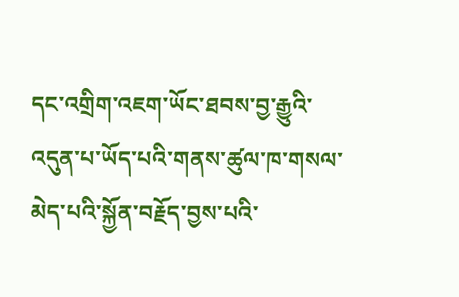དང་འགྲིག་འཇག་ཡོང་ཐབས་བྱ་རྒྱུའི་འདུན་པ་ཡོད་པའི་གནས་ཚུལ་ཁ་གསལ་མེད་པའི་སྐྱོན་བརྗོད་བྱས་པའི་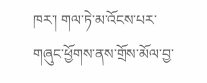ཁར་། གལ་ཏེ་མ་འོངས་པར་གཞུང་ཕྱོགས་ནས་གྲོས་མོལ་བྱ་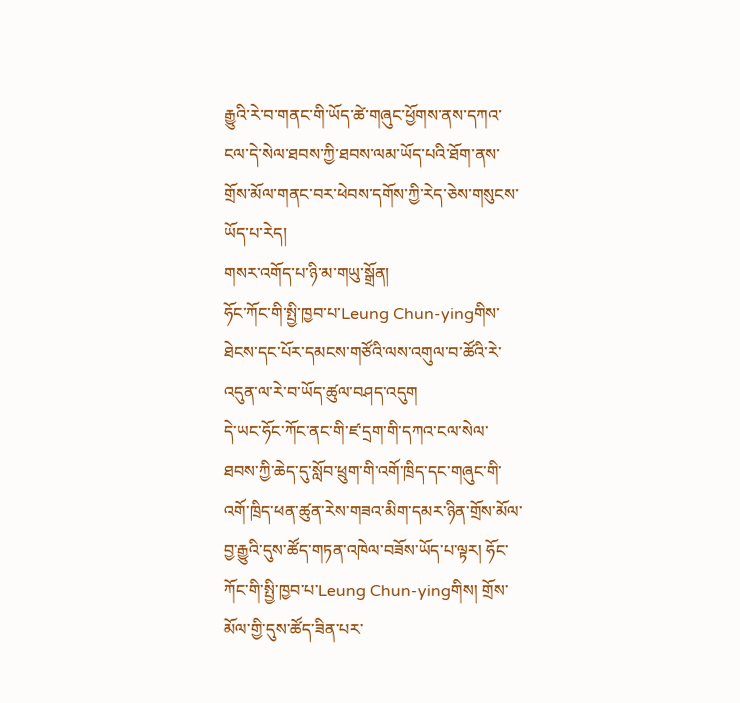རྒྱུའི་རེ་བ་གནང་གི་ཡོད་ཚེ་གཞུང་ཕྱོགས་ནས་དཀའ་ངལ་དེ་སེལ་ཐབས་ཀྱི་ཐབས་ལམ་ཡོད་པའི་ཐོག་ནས་གྲོས་མོལ་གནང་བར་ཕེབས་དགོས་ཀྱི་རེད་ཅེས་གསུངས་ཡོད་པ་རེད།
གསར་འགོད་པ་ཉི་མ་གཡུ་སྒྲོན།
ཧོང་ཀོང་གི་སྤྱི་ཁྱབ་པ་Leung Chun-yingགིས་ཐེངས་དང་པོར་དམངས་གཙོའི་ལས་འགུལ་བ་ཚོའི་རེ་འདུན་ལ་རེ་བ་ཡོད་ཚུལ་བཤད་འདུག
དེ་ཡང་ཧོང་ཀོང་ནང་གི་ཛ་དྲག་གི་དཀའ་ངལ་སེལ་ཐབས་ཀྱི་ཆེད་དུ་སློབ་ཕྲུག་གི་འགོ་ཁྲིད་དང་གཞུང་གི་འགོ་ཁྲིད་ཕན་ཚུན་རེས་གཟའ་མིག་དམར་ཉིན་གྲོས་མོལ་བྱ་རྒྱུའི་དུས་ཚོད་གཏན་འཁེལ་བཟོས་ཡོད་པ་ལྟར། ཧོང་ཀོང་གི་སྤྱི་ཁྱབ་པ་Leung Chun-yingགིས། གྲོས་མོལ་གྱི་དུས་ཚོད་ཟིན་པར་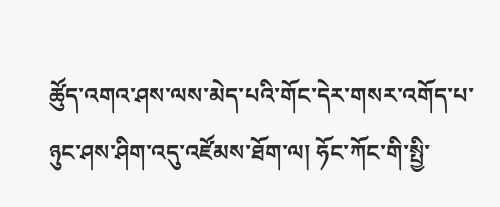ཚོུད་འགའ་ཤས་ལས་མེད་པའི་གོང་དེར་གསར་འགོད་པ་ཉུང་ཤས་ཤིག་འདུ་འཛོམས་ཐོག་ལ། ཧོང་ཀོང་གི་སྤྱི་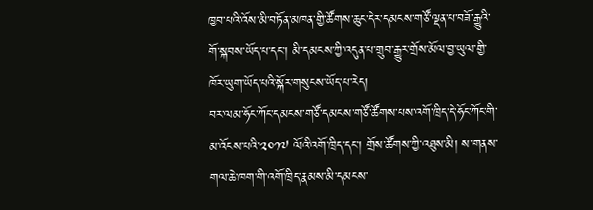ཁྱབ་པའི་འོས་མི་བཏོན་མཁན་གྱི་ཚོགས་ཆུང་དེར་དམངས་གཙོ་ལྡན་པ་བཟོ་རྒྱུའི་གོ་སྐབས་ཡོད་པ་དང་། མི་དམངས་ཀྱི་འདུན་པ་གྲུབ་རྒྱུར་གྲོས་མོལ་བྱ་ཡུལ་གྱི་ཁོར་ཡུག་ཡོད་པའི་སྐོར་གསུངས་ཡོད་པ་རེད།
བར་ལམ་ཧོང་ཀོང་དམངས་གཙོ་དམངས་གཙོ་ཚོགས་པས་འགོ་ཁྲིད་དེ་ཧོང་ཀོང་གི་མ་འོངས་པའི་༢༠༡༧ ལོའི་འགོ་ཁྲིད་དང་། གྲོས་ཚོགས་ཀྱི་འཐུས་མི། ས་གནས་གལ་ཆེ་ཁག་གི་འགོ་ཁྲིད་རྣམས་མི་དམངས་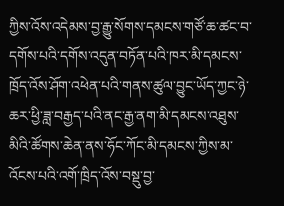ཀྱིས་འོས་འདེམས་བྱ་རྒྱུ་སོགས་དམངས་གཙོ་ཆ་ཚང་བ་དགོས་པའི་དགོས་འདུན་བཏོན་པའི་ཁར་མི་དམངས་ཁྲོད་འོས་ཤོག་འཕེན་པའི་གནས་ཚུལ་བྱུང་ཡོད་ཀྱང་ཉེ་ཆར་ཕྱི་ཟླ་བརྒྱད་པའི་ནང་རྒྱ་ནག་མི་དམངས་འཐུས་མིའི་ཚོགས་ཆེན་ནས་ཧོང་ཀོང་མི་དམངས་ཀྱིས་མ་འོངས་པའི་འགོ་ཁྲིད་འོས་བསྡུ་བྱ་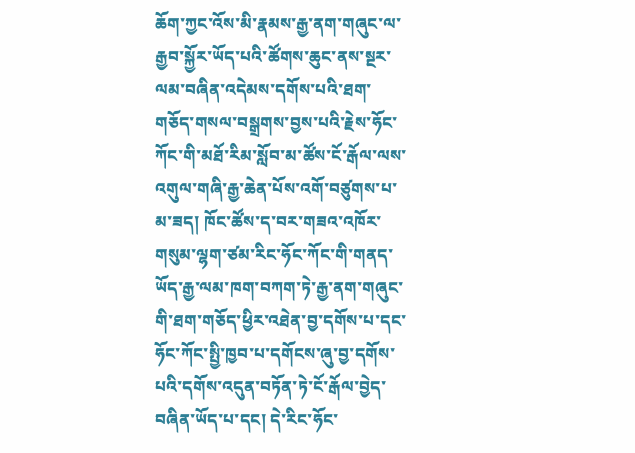ཆོག་ཀྱང་འོས་མི་རྣམས་རྒྱ་ནག་གཞུང་ལ་རྒྱབ་སྐྱོར་ཡོད་པའི་ཚོགས་ཆུང་ནས་སྔར་ལམ་བཞིན་འདེམས་དགོས་པའི་ཐག་གཅོད་གསལ་བསྒྲགས་བྱས་པའི་རྗེས་ཧོང་ཀོང་གི་མཐོ་རིམ་སློབ་མ་ཚོས་ངོ་རྒོལ་ལས་འགུལ་གཞི་རྒྱ་ཆེན་པོས་འགོ་བཙུགས་པ་མ་ཟད། ཁོང་ཚོས་ད་བར་གཟའ་འཁོར་གསུམ་ལྷག་ཙམ་རིང་ཧོང་ཀོང་གི་གནད་ཡོད་རྒྱ་ལམ་ཁག་བཀག་ཏེ་རྒྱ་ནག་གཞུང་གི་ཐག་གཅོད་ཕྱིར་འཐེན་བྱ་དགོས་པ་དང་ཧོང་ཀོང་སྤྱི་ཁྱབ་པ་དགོངས་ཞུ་བྱ་དགོས་པའི་དགོས་འདུན་བཏོན་ཏེ་ངོ་རྒོལ་བྱེད་བཞིན་ཡོད་པ་དང། དེ་རིང་ཧོང་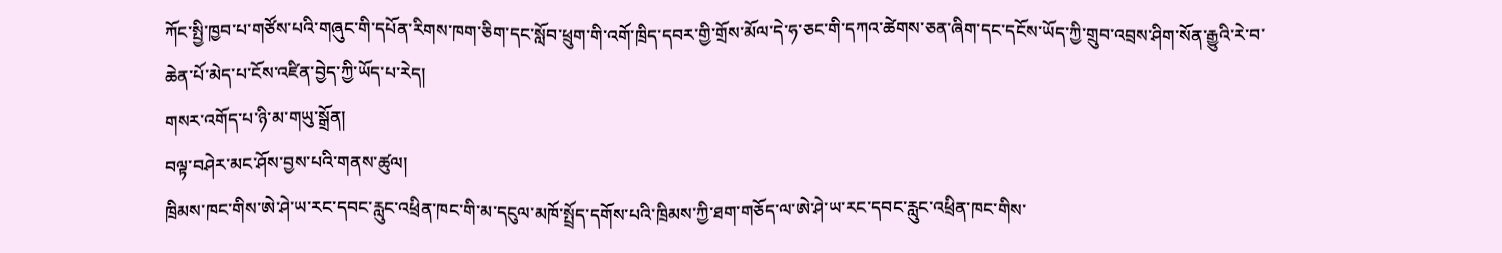ཀོང་སྤྱི་ཁྱབ་པ་གཙོས་པའི་གཞུང་གི་དཔོན་རིགས་ཁག་ཅིག་དང་སློབ་ཕྲུག་གི་འགོ་ཁྲིད་དབར་གྱི་གྲོས་མོལ་དེ་ཧ་ཅང་གི་དཀའ་ཚེགས་ཅན་ཞིག་དང་དངོས་ཡོད་ཀྱི་གྲུབ་འབྲས་ཤིག་སོན་རྒྱུའི་རེ་བ་ཆེན་པོ་མེད་པ་ངོས་འཛིན་བྱེད་ཀྱི་ཡོད་པ་རེད།
གསར་འགོད་པ་ཉི་མ་གཡུ་སྒྲོན།
བལྟ་བཤེར་མང་ཤོས་བྱས་པའི་གནས་ཚུལ།
ཁྲིམས་ཁང་གིས་ཨེ་ཤེ་ཡ་རང་དབང་རླུང་འཕྲིན་ཁང་གི་མ་དངུལ་མཁོ་སྤྲོད་དགོས་པའི་ཁྲིམས་ཀྱི་ཐག་གཅོད་ལ་ཨེ་ཤེ་ཡ་རང་དབང་རླུང་འཕྲིན་ཁང་གིས་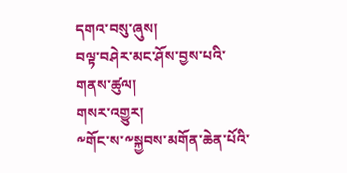དགའ་བསུ་ཞུས།
བལྟ་བཤེར་མང་ཤོས་བྱས་པའི་གནས་ཚུལ།
གསར་འགྱུར།
༸གོང་ས་༸སྐྱབས་མགོན་ཆེན་པོའི་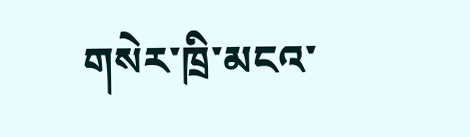གསེར་ཁྲི་མངའ་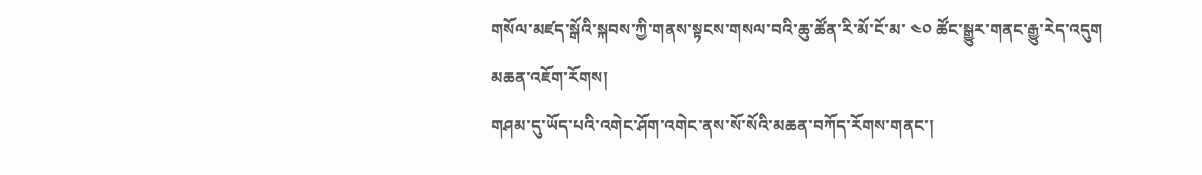གསོལ་མཛད་སྒོའི་སྐབས་ཀྱི་གནས་སྟངས་གསལ་བའི་ཆུ་ཚོན་རི་མོ་ངོ་མ་ ༤༠ ཚོང་སྒྱུར་གནང་རྒྱུ་རེད་འདུག
མཆན་འཇོག་རོགས།
གཤམ་དུ་ཡོད་པའི་འགེང་ཤོག་འགེང་ནས་སོ་སོའི་མཆན་བཀོད་རོགས་གནང་།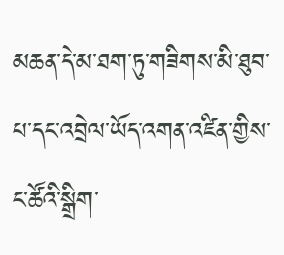མཆན་དེ་མ་ཐག་ཏུ་གཟིགས་མི་ཐུབ་པ་དང་འབྲེལ་ཡོད་འགན་འཛིན་གྱིས་ང་ཚོའི་སྒྲིག་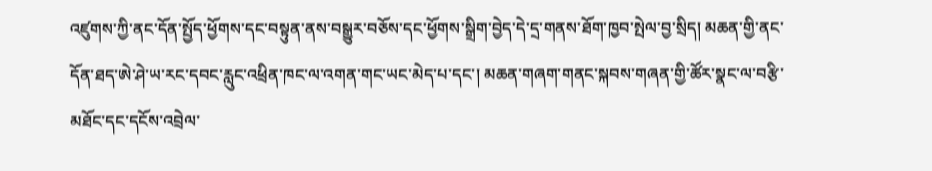འཛུགས་ཀྱི་ནང་དོན་སྤྱོད་ཕྱོགས་དང་བསྟུན་ནས་བསྒྱུར་བཅོས་དང་ཕྱོགས་སྒྲིག་བྱེད་དེ་དྲ་གནས་ཐོག་ཁྱབ་སྤེལ་བྱ་སྲིད། མཆན་གྱི་ནང་དོན་ཐད་ཨེ་ཤེ་ཡ་རང་དབང་རླུང་འཕྲིན་ཁང་ལ་འགན་གང་ཡང་མེད་པ་དང་། མཆན་གཞག་གནང་སྐབས་གཞན་གྱི་ཚོར་སྣང་ལ་བརྩི་མཐོང་དང་དངོས་འབྲེལ་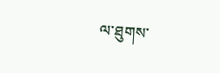ལ་ཐུགས་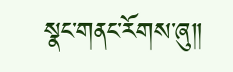སྣང་གནང་རོགས་ཞུ༎